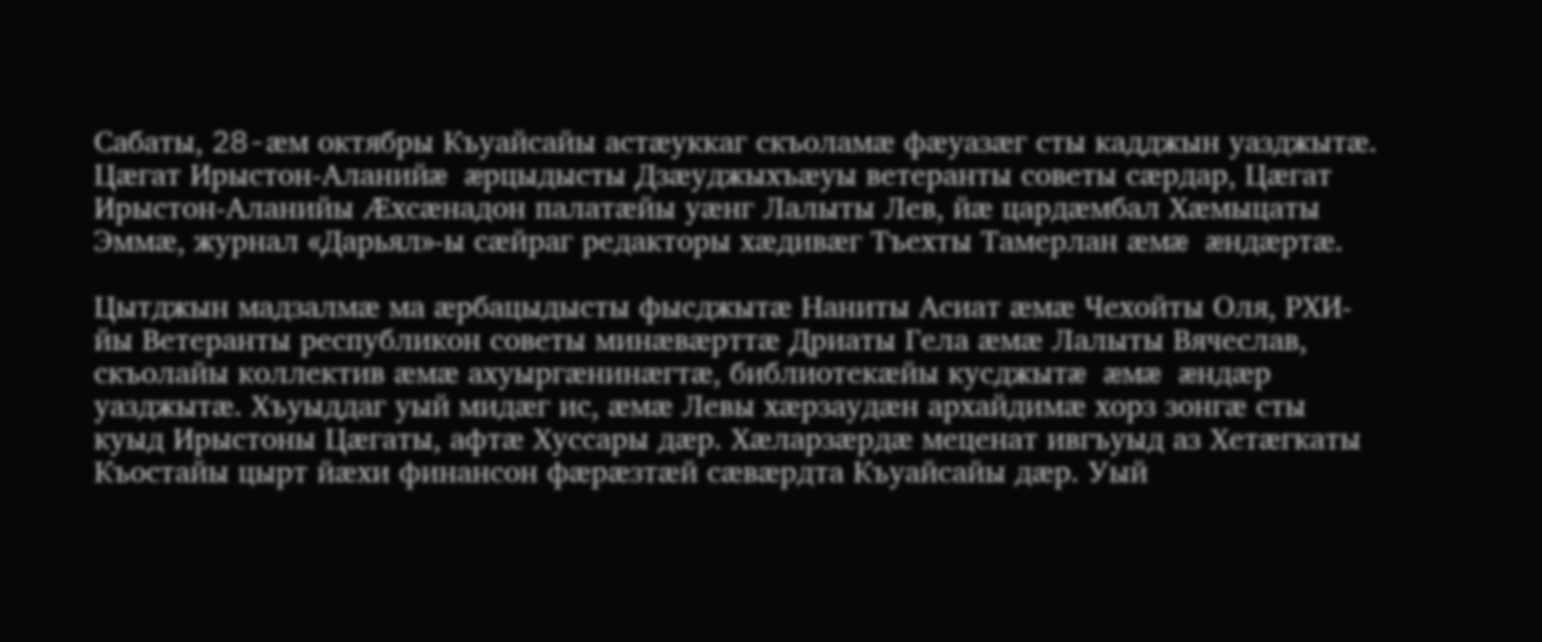Сабаты, 28-æм октябры Къуайсайы астæуккаг скъоламæ фæуазæг сты кадджын уазджытæ. Цæгат Ирыстон-Аланийæ æрцыдысты Дзæуджыхъæуы ветеранты советы сæрдар, Цæгат Ирыстон-Аланийы Æхсæнадон палатæйы уæнг Лалыты Лев, йæ цардæмбал Хæмыцаты Эммæ, журнал «Дарьял»-ы сæйраг редакторы хæдивæг Тъехты Тамерлан æмæ æндæртæ.

Цытджын мадзалмæ ма æрбацыдысты фысджытæ Наниты Асиат æмæ Чехойты Оля, РХИ-йы Ветеранты республикон советы минæвæрттæ Дриаты Гела æмæ Лалыты Вячеслав, скъолайы коллектив æмæ ахуыргæнинæгтæ, библиотекæйы кусджытæ æмæ æндæр уазджытæ. Хъуыддаг уый мидæг ис, æмæ Левы хæрзаудæн архайдимæ хорз зонгæ сты куыд Ирыстоны Цæгаты, афтæ Хуссары дæр. Хæларзæрдæ меценат ивгъуыд аз Хетæгкаты Къостайы цырт йæхи финансон фæрæзтæй сæвæрдта Къуайсайы дæр. Уый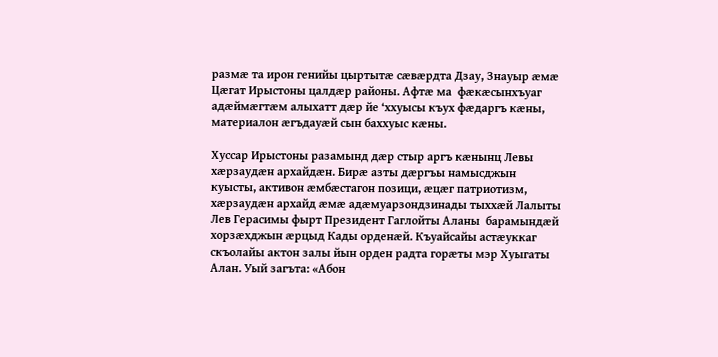размæ та ирон генийы цыртытæ сæвæрдта Дзау, Знауыр æмæ Цæгат Ирыстоны цалдæр районы. Афтæ ма  фæкæсынхъуаг адæймæгтæм алыхатт дæр йе ‘ххуысы къух фæдаргъ кæны,  материалон æгъдауæй сын баххуыс кæны.

Хуссар Ирыстоны разамынд дæр стыр аргъ кæнынц Левы хæрзаудæн архайдæн. Бирæ азты дæргъы намысджын куысты, активон æмбæстагон позици, æцæг патриотизм, хæрзаудæн архайд æмæ адæмуарзондзинады тыххæй Лалыты Лев Герасимы фырт Президент Гаглойты Аланы  барамындæй хорзæхджын æрцыд Кады орденæй. Къуайсайы астæуккаг скъолайы актон залы йын орден радта горæты мэр Хуыгаты Алан. Уый загъта: «Абон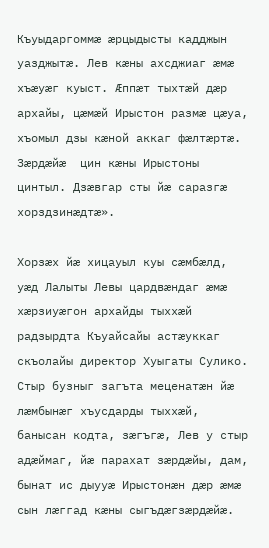Къуыдаргоммæ æрцыдысты кадджын уазджытæ. Лев кæны ахсджиаг æмæ хъæуæг куыст. Æппæт тыхтæй дæр архайы, цæмæй Ирыстон размæ цæуа, хъомыл дзы кæной аккаг фæлтæртæ. Зæрдæйæ  цин кæны Ирыстоны цинтыл. Дзæвгар сты йæ саразгæ хорздзинæдтæ».

Хорзæх йæ хицауыл куы сæмбæлд, уæд Лалыты Левы цардвæндаг æмæ хæрзиуæгон архайды тыххæй радзырдта Къуайсайы астæуккаг скъолайы директор Хуыгаты Сулико. Стыр бузныг загъта меценатæн йæ лæмбынæг хъусдарды тыххæй, банысан кодта, зæгъгæ, Лев у стыр адæймаг, йæ парахат зæрдæйы, дам, бынат ис дыууæ Ирыстонæн дæр æмæ сын лæггад кæны сыгъдæгзæрдæйæ.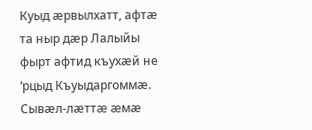Куыд æрвылхатт, афтæ та ныр дæр Лалыйы фырт афтид къухæй не ‘рцыд Къуыдаргоммæ. Сывæл-лæттæ æмæ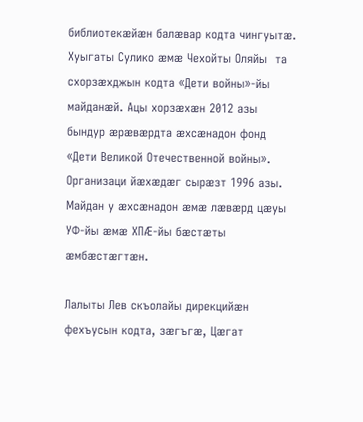библиотекæйæн балæвар кодта чингуытæ. Хуыгаты Сулико æмæ Чехойты Оляйы  та схорзæхджын кодта «Дети войны»-йы майданæй. Ацы хорзæхæн 2012 азы бындур æрæвæрдта æхсæнадон фонд «Дети Великой Отечественной войны». Организаци йæхæдæг сырæзт 1996 азы. Майдан у æхсæнадон æмæ лæвæрд цæуы УФ-йы æмæ ХПÆ-йы бæстæты æмбæстæгтæн.

Лалыты Лев скъолайы дирекцийæн фехъусын кодта, зæгъгæ, Цæгат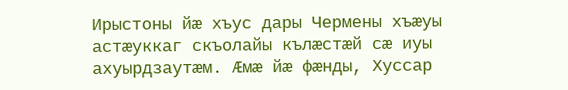Ирыстоны йæ хъус дары Чермены хъæуы астæуккаг скъолайы кълæстæй сæ иуы ахуырдзаутæм. Æмæ йæ фæнды, Хуссар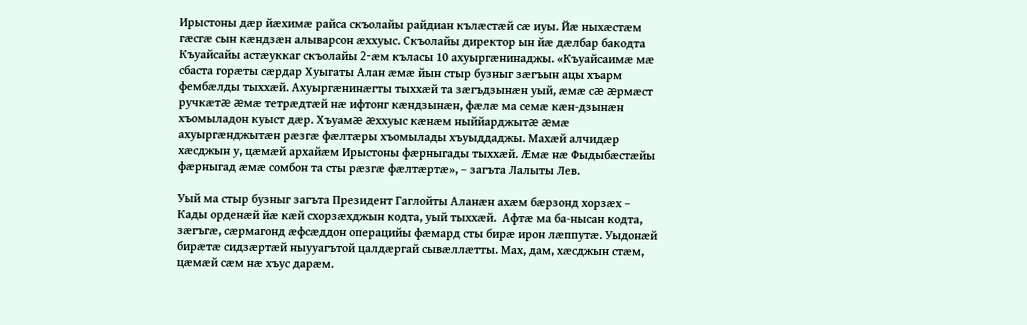Ирыстоны дæр йæхимæ райса скъолайы райдиан кълæстæй сæ иуы. Йæ ныхæстæм гæсгæ сын кæндзæн алыварсон æххуыс. Скъолайы директор ын йæ дæлбар бакодта Къуайсайы астæуккаг скъолайы 2-æм къласы 10 ахуыргæнинаджы. «Къуайсаимæ мæ сбаста горæты сæрдар Хуыгаты Алан æмæ йын стыр бузныг зæгъын ацы хъарм фембæлды тыххæй. Ахуыргæнинæгты тыххæй та зæгъдзынæн уый, æмæ сæ æрмæст ручкæтæ æмæ тетрæдтæй нæ ифтонг кæндзынæн, фæлæ ма семæ кæн-дзынæн хъомыладон куыст дæр. Хъуамæ æххуыс кæнæм ныййарджытæ æмæ ахуыргæнджытæн рæзгæ фæлтæры хъомылады хъуыддаджы. Махæй алчидæр хæсджын у, цæмæй архайæм Ирыстоны фæрныгады тыххæй. Æмæ нæ Фыдыбæстæйы фæрныгад æмæ сомбон та сты рæзгæ фæлтæртæ», – загъта Лалыты Лев.

Уый ма стыр бузныг загъта Президент Гаглойты Аланæн ахæм бæрзонд хорзæх –  Кады орденæй йæ кæй схорзæхджын кодта, уый тыххæй.  Афтæ ма ба-нысан кодта, зæгъгæ, сæрмагонд æфсæддон операцийы фæмард сты бирæ ирон лæппутæ. Уыдонæй бирæтæ сидзæртæй ныууагътой цалдæргай сывæллæтты. Мах, дам, хæсджын стæм, цæмæй сæм нæ хъус дарæм.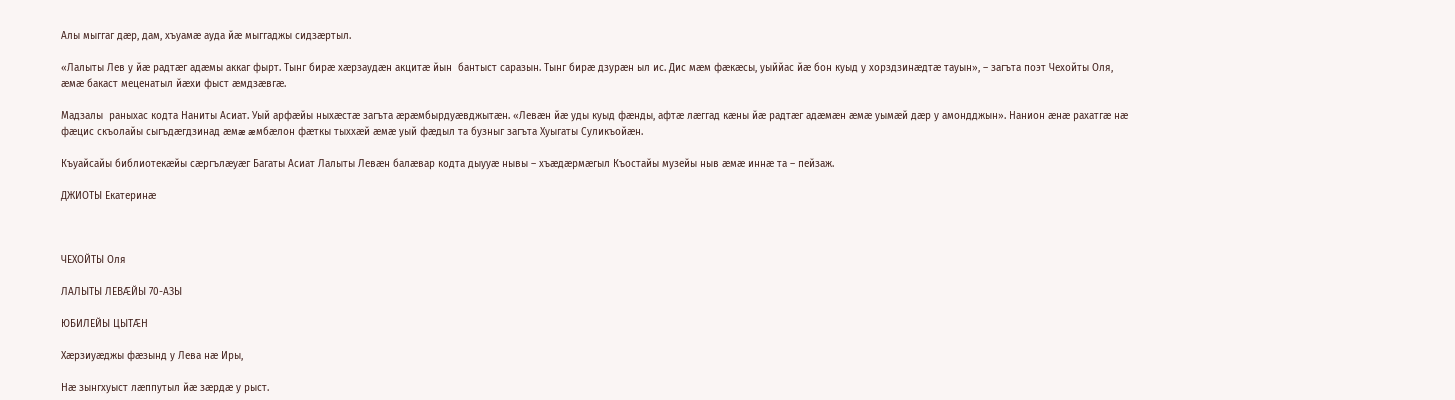Алы мыггаг дæр, дам, хъуамæ ауда йæ мыггаджы сидзæртыл.

«Лалыты Лев у йæ радтæг адæмы аккаг фырт. Тынг бирæ хæрзаудæн акцитæ йын  бантыст саразын. Тынг бирæ дзурæн ыл ис. Дис мæм фæкæсы, уыййас йæ бон куыд у хорздзинæдтæ тауын», – загъта поэт Чехойты Оля,  æмæ бакаст меценатыл йæхи фыст æмдзæвгæ.

Мадзалы  раныхас кодта Наниты Асиат. Уый арфæйы ныхæстæ загъта æрæмбырдуæвджытæн. «Левæн йæ уды куыд фæнды, афтæ лæггад кæны йæ радтæг адæмæн æмæ уымæй дæр у амондджын». Нанион æнæ рахатгæ нæ фæцис скъолайы сыгъдæгдзинад æмæ æмбæлон фæткы тыххæй æмæ уый фæдыл та бузныг загъта Хуыгаты Суликъойæн.

Къуайсайы библиотекæйы сæргълæуæг Багаты Асиат Лалыты Левæн балæвар кодта дыууæ нывы – хъæдæрмæгыл Къостайы музейы ныв æмæ иннæ та – пейзаж.

ДЖИОТЫ Екатеринæ



ЧЕХОЙТЫ Оля

ЛАЛЫТЫ ЛЕВÆЙЫ 70-АЗЫ

ЮБИЛЕЙЫ ЦЫТÆН

Хæрзиуæджы фæзынд у Лева нæ Иры,

Нæ зынгхуыст лæппутыл йæ зæрдæ у рыст.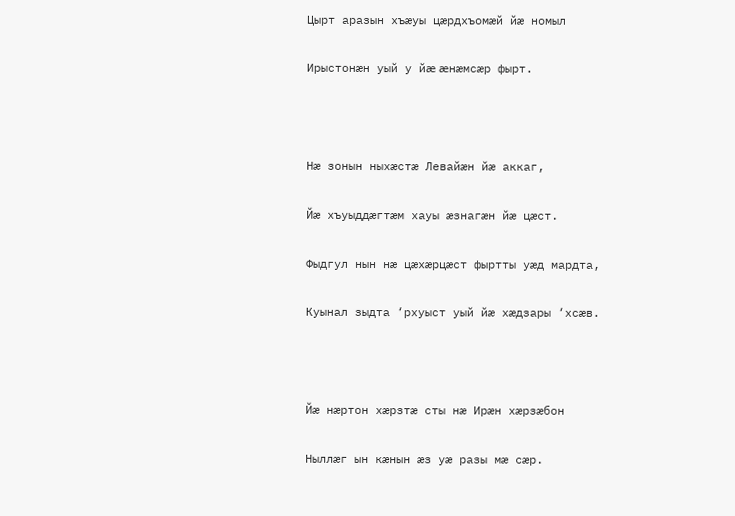Цырт аразын хъæуы цæрдхъомæй йæ номыл

Ирыстонæн уый у йæ æнæмсæр фырт.



Нæ зонын ныхæстæ Левайæн йæ аккаг,

Йæ хъуыддæгтæм хауы æзнагæн йæ цæст.

Фыдгул нын нæ цæхæрцæст фыртты уæд мардта,

Куынал зыдта ‘рхуыст уый йæ хæдзары ‘хсæв.



Йæ нæртон хæрзтæ сты нæ Ирæн хæрзæбон

Ныллæг ын кæнын æз уæ разы мæ сæр.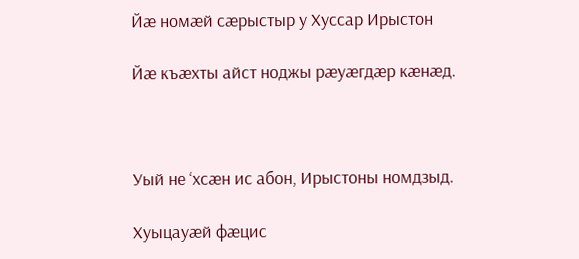Йæ номæй сæрыстыр у Хуссар Ирыстон

Йæ къæхты айст ноджы рæуæгдæр кæнæд.



Уый не ‘хсæн ис абон, Ирыстоны номдзыд.

Хуыцауæй фæцис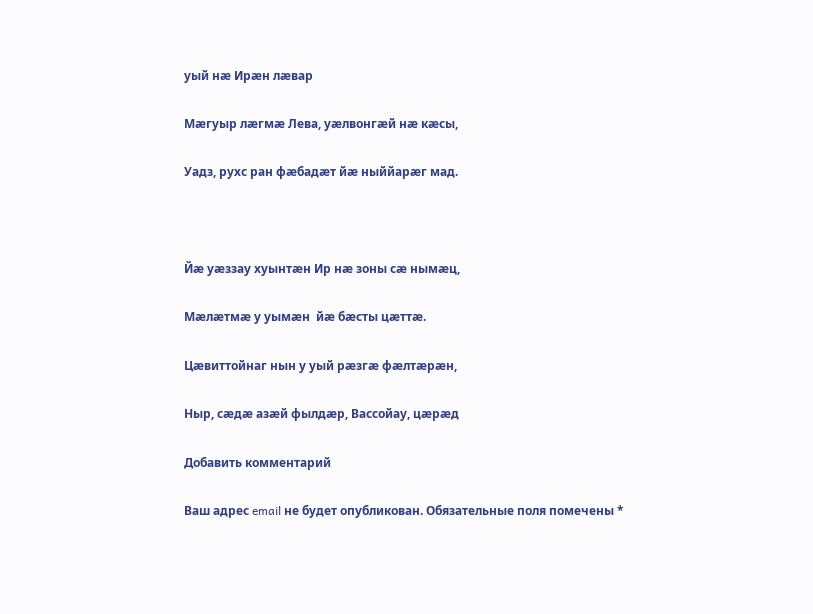уый нæ Ирæн лæвар

Мæгуыр лæгмæ Лева, уæлвонгæй нæ кæсы,

Уадз, рухс ран фæбадæт йæ ныййарæг мад.



Йæ уæззау хуынтæн Ир нæ зоны сæ нымæц,

Мæлæтмæ у уымæн  йæ бæсты цæттæ.

Цæвиттойнаг нын у уый рæзгæ фæлтæрæн,

Ныр, сæдæ азæй фылдæр, Вассойау, цæрæд

Добавить комментарий

Ваш адрес email не будет опубликован. Обязательные поля помечены *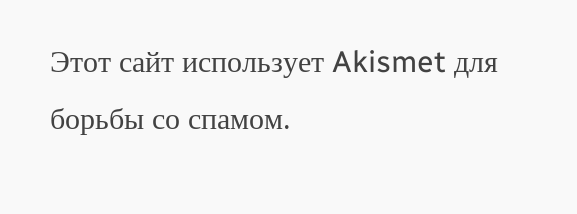Этот сайт использует Akismet для борьбы со спамом.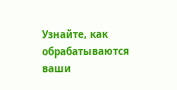Узнайте, как обрабатываются ваши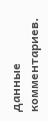данные комментариев.